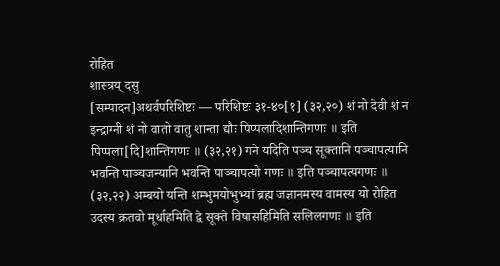रोहित
शास्त्रय् दसु
[सम्पादन]अथर्वपरिशिष्टः — परिशिष्टः ३१-४०[१] (३२,२०) शं नो देवी शं न इन्द्राग्नी शं नो वातो वातु शान्ता द्यौः पिप्पलादिशान्तिगणः ॥ इति पिप्पला[दि]शान्तिगणः ॥ (३२,२१) गने यदिति पञ्च सूक्तानि पञ्चापत्यानि भवन्ति पाञ्चजन्यानि भवन्ति पाञ्चापत्यो गणः ॥ इति पञ्चापत्यगणः ॥ (३२,२२) अम्बयो यन्ति शम्भुमयोभुभ्यां ब्रह्म जज्ञानमस्य वामस्य यो रोहित उदस्य क्रतवो मूर्धाहमिति द्वे सूक्ते विषासहिमिति सलिलगणः ॥ इति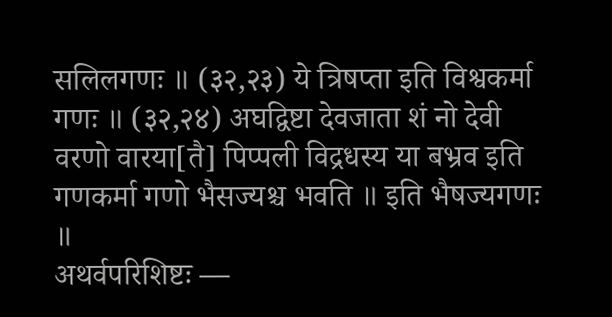सलिलगणः ॥ (३२,२३) ये त्रिषप्ता इति विश्वकर्मा गणः ॥ (३२,२४) अघद्विष्टा देवजाता शं नो देवी वरणो वारया[तै] पिप्पली विद्रधस्य या बभ्रव इति गणकर्मा गणो भैसज्यश्च भवति ॥ इति भैषज्यगणः ॥
अथर्वपरिशिष्टः —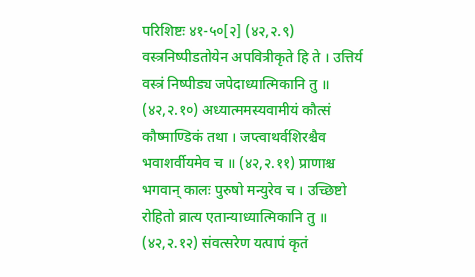परिशिष्टः ४१-५०[२] (४२,२.९) वस्त्रनिष्पीडतोयेन अपवित्रीकृते हि ते । उत्तिर्य वस्त्रं निष्पीड्य जपेदाध्यात्मिकानि तु ॥ (४२,२.१०) अध्यात्ममस्यवामीयं कौत्सं कौष्माण्डिकं तथा । जप्त्वाथर्वशिरश्चैव भवाशर्वीयमेव च ॥ (४२,२.११) प्राणाश्च भगवान् कालः पुरुषो मन्युरेव च । उच्छिष्टो रोहितो व्रात्य एतान्याध्यात्मिकानि तु ॥ (४२,२.१२) संवत्सरेण यत्पापं कृतं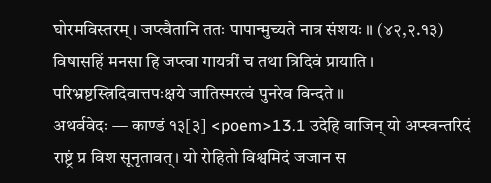घोरमविस्तरम् । जप्त्वैतानि ततः पापान्मुच्यते नात्र संशयः ॥ (४२,२.१३) विषासहिं मनसा हि जप्त्वा गायत्रीं च तथा त्रिदिवं प्रायाति । परिभ्रष्टस्त्रिदिवात्तपःक्षये जातिस्मरत्वं पुनरेव विन्दते ॥
अथर्ववेदः — काण्डं १३[३] <poem>13.1 उदेहि वाजिन् यो अप्स्वन्तरिदं राष्ट्रं प्र विश सूनृतावत्। यो रोहितो विश्वमिदं जजान स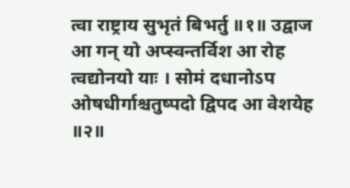त्वा राष्ट्राय सुभृतं बिभर्तु ॥१॥ उद्वाज आ गन् यो अप्स्वन्तर्विश आ रोह त्वद्योनयो याः । सोमं दधानोऽप ओषधीर्गाश्चतुष्पदो द्विपद आ वेशयेह ॥२॥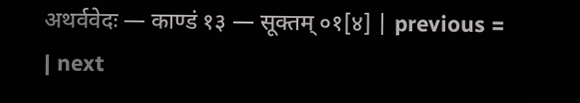अथर्ववेदः — काण्डं १३ — सूक्तम् ०१[४] | previous =
| next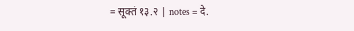= सूक्तं १३.२ | notes = दे.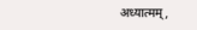अध्यात्मम्,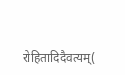रोहितादिदैवत्यम्(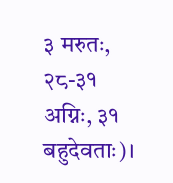३ मरुतः, २८-३१ अग्निः, ३१ बहुदेवताः)।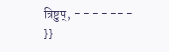त्रिष्टुप्, - - - - -- -
}}